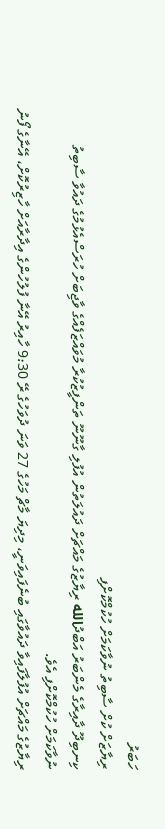ހަބަރު
ރިޔާޒަށް ކުށް ސާބިތު ނުވާކަމަށް ހުކުމްކޮށްފި
ކިނބިދޫ ދާއިރާގެ މެންބަރު އަބްދުالله ރިޔާޒުގެ މައްޗަށް ދައުލަތުން އުފުލި ގާނޫނޫ ތަންފީޒުކުރާ މުވައްޒަފެއްގެ ވާޖިބަށް ހުރަސްއެޅުމުގެ ދައުވާ ސާބިތު ނުވާކަމަށް ހުކުމްކޮށްފި އެވެ.
ރިޔާޒުގެ މައްޗަށް އުފުލާފައިވާ ދައުވާގައި ބުނެފައިވަނީ، މިދިޔަ މާޗް މަހުގެ 27 ވަނަ ދުވަހުގެ ރޭ 9:30 ހާއިރު އޭނާ ފުލުހުންގެ އިދާރާއަށް ހާޒިރުކޮށް، އޭނާގެ ފޯނު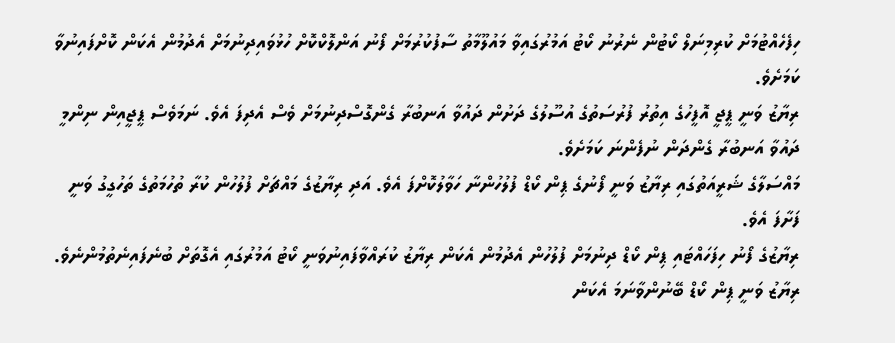ހިފެހެއްޓުމަށް ކުރިމިނަލް ކޯޓުން ނެރުނު ކޯޓު އަމުރުގައިވާ މައުލޫމާތު ސާފުކުރުމަށް ފޯނު އަންލޮކްކޮށް ހުޅުވައިދިނުމަށް އެދުމުން އެކަން ކޮށްފައިނުވާ ކަމަށެވެ.
ރިޔާޒު ވަނީ ޕީޖީ އޮފީހުގެ އިތުރު ފުރުސަތުގެ އުސޫލުގެ ދަށުން ދައުވާ އަނބުރާ ގެންގޮސްދިނުމަށް ވެސް އެދިފަ އެވެ. ނަމަވެސް ޕީޖީއިން ނިންމީ ދައުވާ އަނބުރާ ގެންދަން ނުފެންނަ ކަމަށެވެ.
މައްސަލާގެ ޝަރީއަތުގައި ރިޔާޒު ވަނީ ފޯނުގެ ޕިން ކޯޑް ފުލުހުންނާ ހަވާލުކޮށްފަ އެވެ. އަދި ރިޔާޒުގެ މައްޗަށް ފުލުހުން ކުރާ ތުހުމަތުގެ ތަހުގީގު ވަނީ ފަށާފަ އެވެ.
ރިޔާޒުގެ ފޯނު ހިފަހައްޓައި ޕިން ކޯޑް ދިނުމަށް ފުލުހުން އެދުމުން އެކަން ރިޔާޒު ކުރައްވާފައިނުވަނީ ކޯޓު އަމުރުގައި އެގޮތަށް ބުނެފައިނެތުމުންނެވެ. ރިޔާޒު ވަނީ ޕިން ކޯޑް ބޭނުންވާނަމަ އެކަން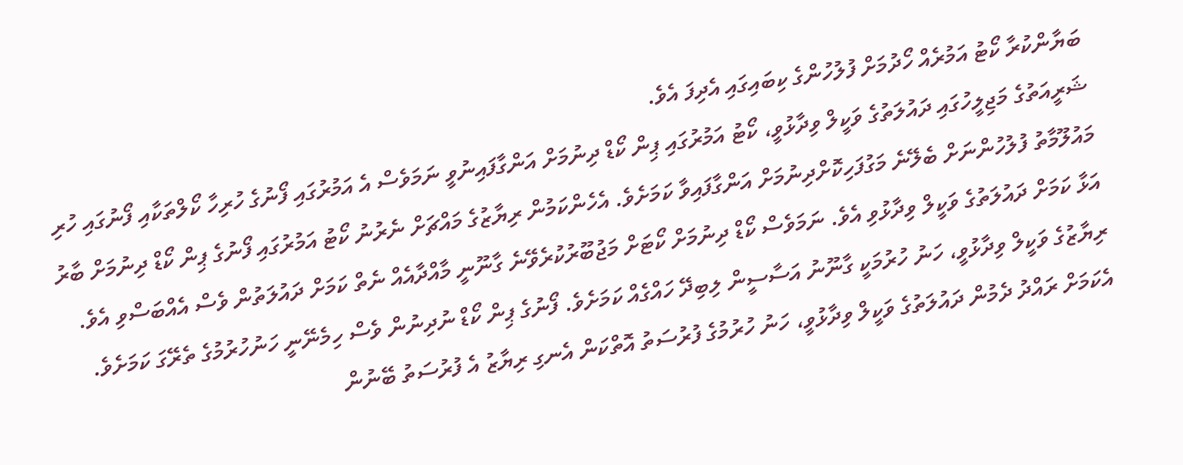ބަޔާންކުރާ ކޯޓު އަމުރެއް ހޯދުމަށް ފުލުހުންގެ ކިބައިގައި އެދިފަ އެވެ.
ޝަރީއަތުގެ މަޖިލީހުގައި ދައުލަތުގެ ވަކީލް ވިދާޅުވީ، ކޯޓު އަމުރުގައި ޕިން ކޯޑް ދިނުމަށް އަންގާފައިނުވީ ނަމަވެސް އެ އަމުރުގައި ފޯނުގެ ހުރިހާ ކޯލްތަކާއި ފޯނުގައި ހުރި މައުލޫމާތު ފުލުހުންނަށް ބެލޭނެ މަގުފަހިކޮށްދިނުމަށް އަންގާފައިވާ ކަމަށެވެ. އެހެންކަމުން ރިޔާޒުގެ މައްޗަށް ނެރުނު ކޯޓު އަމުރުގައި ފޯނުގެ ޕިން ކޯޑް ދިނުމަށް ބާރު އަޅާ ކަމަށް ދައުލަތުގެ ވަކީލް ވިދާޅުވި އެވެ. ނަމަވެސް ކޯޑް ދިނުމަށް ކޯޓަށް މަޖުބޫރުކުރެވޭނެ ގާނޫނީ މާއްދާއެއް ނެތް ކަމަށް ދައުލަތުން ވެސް އެއްބަސްވި އެވެ.
ރިޔާޒުގެ ވަކީލް ވިދާޅުވީ، ހަނު ހުރުމަކީ ގާނޫނު އަސާސީން ލިބިދޭ ހައްގެއް ކަމަށެވެ. ފޯނުގެ ޕިން ކޯޑް ނުދިނުން ވެސް ހިމެނޭނީ ހަނުހުރުމުގެ ތެރޭގަ ކަމަށެވެ. އެކަމަށް ރައްދު ދެމުން ދައުލަތުގެ ވަކީލް ވިދާޅުވީ، ހަނު ހުރުމުގެ ފުރުސަތު އޮތްކަން އެނގި ރިޔާޒު އެ ފުރުސަތު ބޭނުން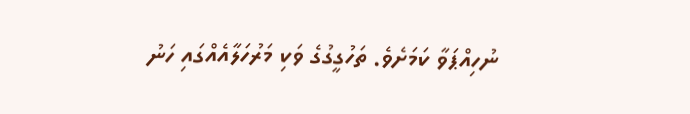ނުހިއްޕަވާ ކަމަށެވެ. ތަހުގީގުގެ ވަކި މަރުހަލާއެއްގައި ހަނު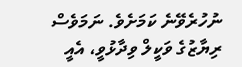ނުހުރެވޭނެ ކަމަށެވެ. ނަމަވެސް ރިޔާޒުގެ ވަކީލް ވިދާޅުވީ، އެއީ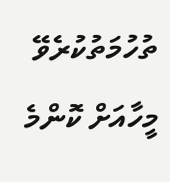ތުހުމަތުކުރެވޭ މީހާއަށް ކޮންމެ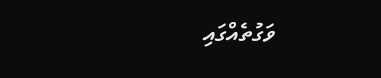ވަގުތެއްގައި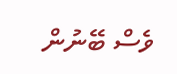ވެސް ބޭނުން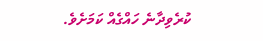ކުރެވިދާނެ ހައްގެއް ކަމަށެވެ.